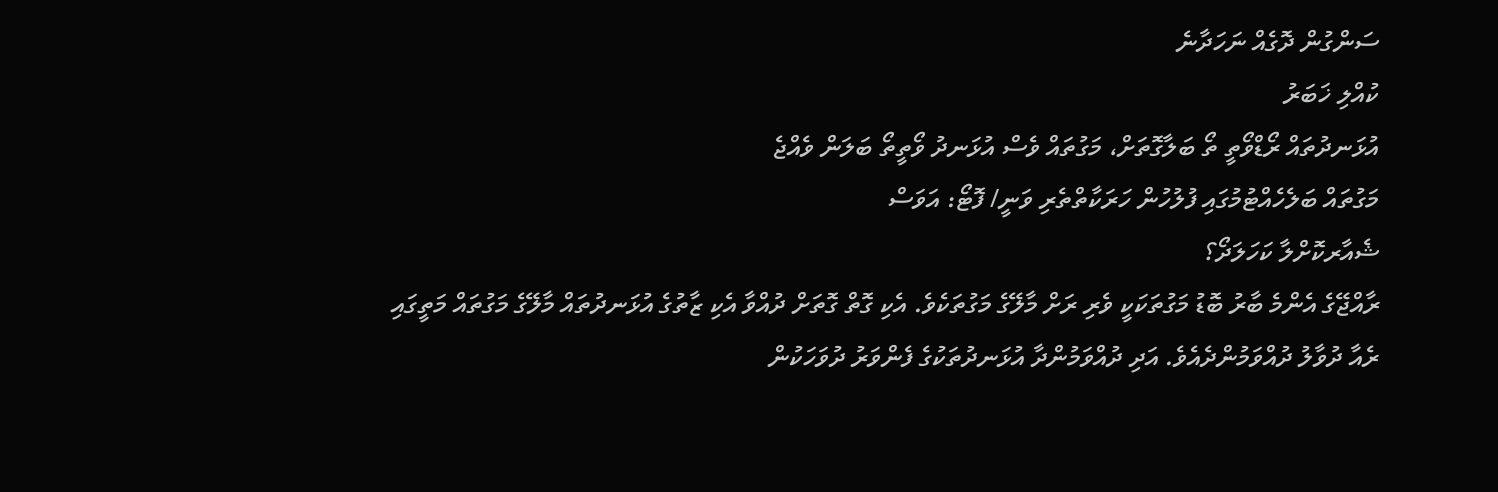ސަންގުން ދޮގެއް ނަހަދާނެ
ކުއްލި ޚަބަރު
އުޅަނދުތައް ރޯޑްވޯތީ ތޯ ބަލާގޮތަށް، މަގުތައް ވެސް އުޅަނދު ވޯތީތޯ ބަލަން ވެއްޖެ
މަގުތައް ބަލެހެއްޓުމުގައި ފުލުހުން ހަރަކާތްތެރި ވަނީ/ ފޮޓޯ: އަވަސް
ޝެއާރކޮށްލާ ކަހަލަދޯ؟
ރާއްޖޭގެ އެންމެ ބާރު ބޮޑު މަގުތަކަކީ ވެރި ރަށް މާލޭގެ މަގުތަކެވެ. އެކި ގޮތް ގޮތަށް ދުއްވާ އެކި ޒާތުގެ އުޅަނދުތައް މާލޭގެ މަގުތައް މަތީގައި ރެއާ ދުވާލު ދުއްވަމުންދެއެވެ. އަދި ދުއްވަމުންދާ އުޅަނދުތަކުގެ ފެންވަރު ދުވަހަކުން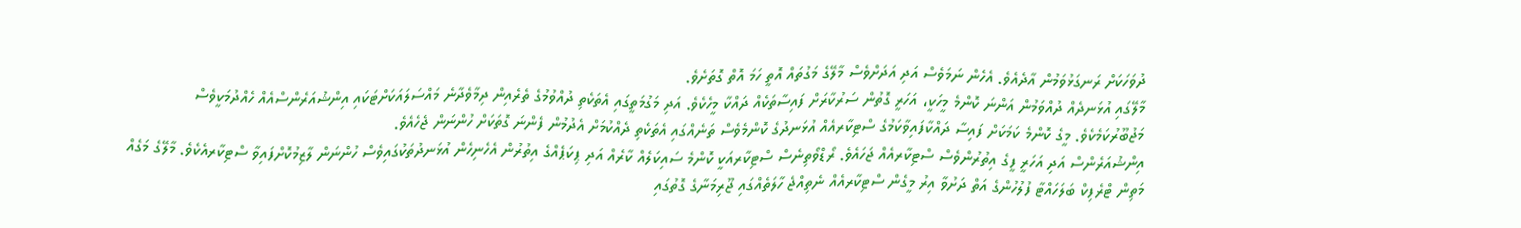ދުވަހަކަށް ރަނގަޅުވަމުން އާދެއެވެ. އެހެން ނަމަވެސް އަދި އަދަށްވެސް މާލޭގެ މަގުތައް އޮތީ ހަމަ އޮތް ގޮތަށެވެ.
މާލޭގައި އުޅަނދެއް ދުއްވަމުން އަންނަ ކޮންމެ މީހަކީ، އަހަރީ ގޮތުން ސަރުކާރަށް ފައިސާތަކެއް ދައްކާ މީހެކެވެ. އަދި މަގުމަތީގައި އެތަކެތި ދުއްވުމުގެ ތެރެއިން ދިމާވެދާނެ މައްސަލައަކަށްޓަކައި އިންޝުއަރެންސްއެއް ހެއްދުމަކީވެސް މަޖުބޫރުކަމެކެވެ. މީގެ ކޮންމެ ކަމަކަށް ފައިސާ ދައްކާފައިވާކަމުގެ ސްޓިކާރއެއް އުޅަނދުގެ ކޮންމެވެސް ތަނެއްގައި އެތަކެތި ދެއްކުމަށް އެދުމުން ފެންނަ ގޮތަކަށް ހުންނަން ޖެހެއެވެ.
އިންޝުއަރެންސް އަދި އަހަރީ ފީގެ އިތުރުންވެސް ސްޓިކާރއެއް ޖަހައެވެ. ރޯޑްވޯތިނެސް ސްޓިކާރއަކީ ކޮންމެ ސައިކަލެއް ކާރެއް އަދި ޕިކަޕެއްގެ އިތުރުން އެހެނިހެން އުޅަނދުތަކުގައިވެސް ހުންނަން ލާޒިމުކޮށްފައިވާ ސްޓިކާރއެކެވެ. މާލޭގެ މަގެއް މަތިން ޓްރެފިކް ބަލަހައްޓާ ފުލުހުންގެ އަތް ދަށުވާ އިރު މީގެން ސްޓިކާރއެއް ނެތިއްޖެ ހާލަތެއްގައި ޖޫރިމަނާގެ ގޮތުގައި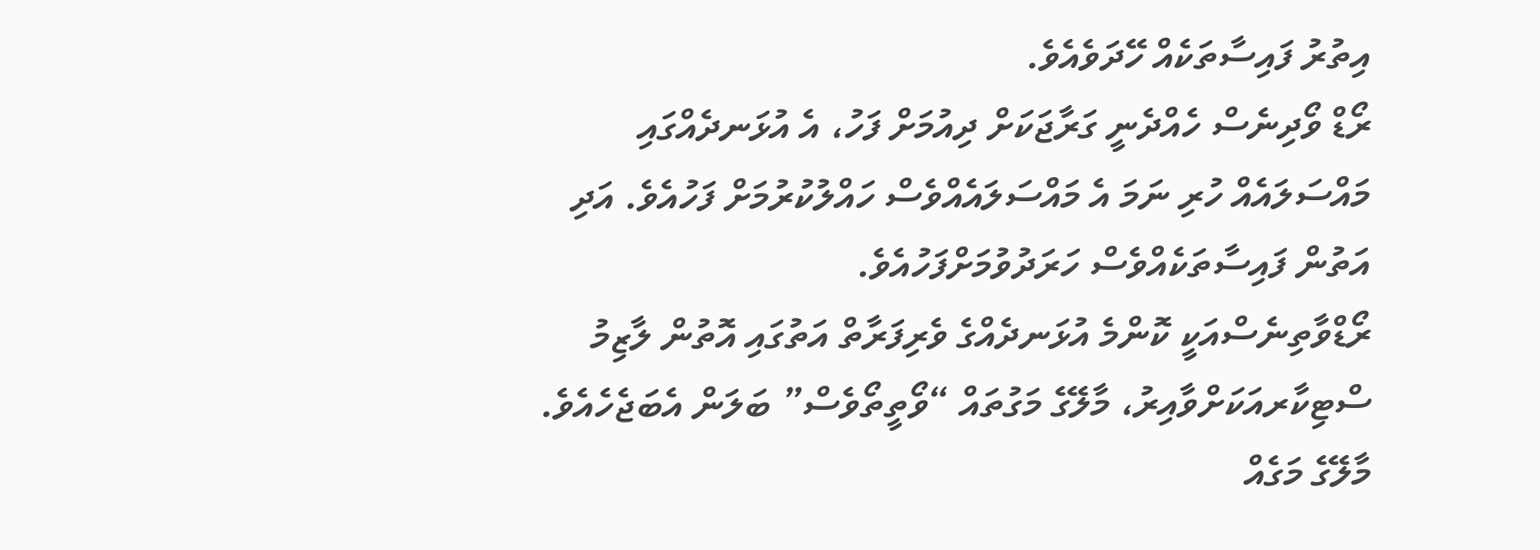އިތުރު ފައިސާތަކެއް ހޭދަވެއެވެ.
ރޯޑް ވޯދިނެސް ހެއްދެނީ ގަރާޖަކަށް ދިއުމަށް ފަހު، އެ އުޅަނދެއްގައި މައްސަލައެއް ހުރި ނަމަ އެ މައްސަލައެއްވެސް ހައްލުކުރުމަށް ފަހުއެވެ. އަދި އަތުން ފައިސާތަކެއްވެސް ހަރަދުވުމަށްފަހުއެވެ.
ރޯޑްވާތިނެސްއަކީ ކޮންމެ އުޅަނދެއްގެ ވެރިފަރާތް އަތުގައި އޮތުން ލާޒިމު ސްޓިކާރއަކަށްވާއިރު، މާލޭގެ މަގުތައް “ވޯތީތޯވެސް” ބަލަން އެބަޖެހެއެވެ. މާލޭގެ މަގެއް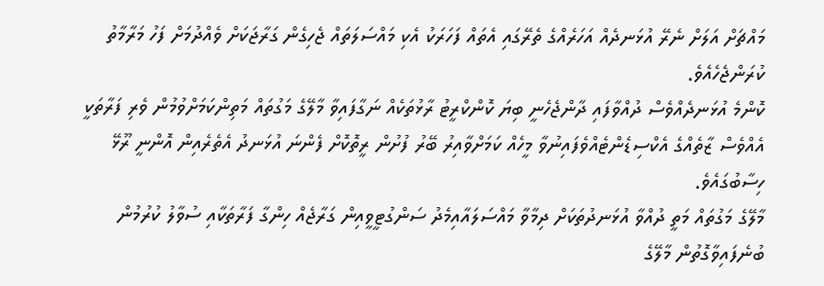މައްޗަށް އަލަށް ނެރޭ އުޅަނދެއް އަހަރެއްގެ ތެރޭގައި އެތައް ފަހަރަކު އެކި މައްސަލަތައް ޖެހިގެން ގަރާޖަކަށް ވެއްދުމަށް ފަހު މަރާމާތު ކުރަންޖެހެއެވެ.
ކޮންމެ އުޅަނދެއްވެސް ދުއްވާފައި ދާންޖެހެނީ ބިޔަ ކޮންކްރީޓު ރާޅުތަކެއް ނަގާފައިވާ މާލޭގެ މަގުތައް މަތިންކަމަށްވުމުން ވެރި ފަރާތަކީ އެއްވެސް ޒާތެއްގެ އެކްސިޑެންޓެއްވެފައިނުވާ މީހެއް ކަމަށްވާއިރު ބޭރު ފުށުން ރީތޮކޮށް ފެންނަ އުޅަނދު އެތެރެއިން އޮންނީ ރޫޅޭ ހިސާބުގައެވެ.
މާލޭގެ މަގުތައް މަތީ ދުއްވާ އުޅަނދުތަކަށް ދިމާވާ މައްސަލައާއިމެދު ސަންގުޓީވީއިން ގަރާޖެއް ހިންގާ ފަރާތަކާއި ސުވާލު ކުރުމުން ބުނެފައިވާގޮތުން މާލޭގެ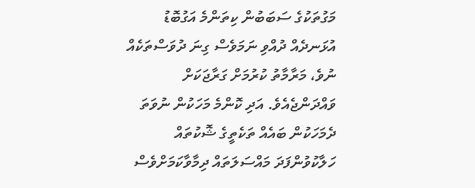މަގުތަކުގެ ސަބަބުން ކިތަންމެ އަގުބޮޑު އުޅަނދެއް ދުއްވި ނަމަވެސް ގިނަ ދުވަސްތަކެއް ނުވެ، މަރާމާތު ކުރުމަށް ގަރާޖަކަށް ވައްދަންޖެއެވެ. އަދި ކޮންމެ މަހަކުން ނުވަތަ ދެމަހަކުން ބައެއް ތަކެތީގެ ޝޮކުތައް ހަލާކުވުންފަދަ މައްސަލަތައް ދިމާވާކަމަށްވެސް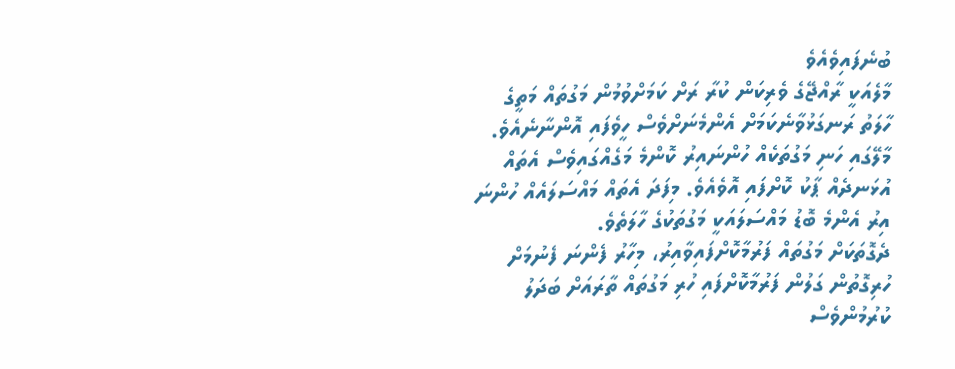ބުނެފައިވެއެވެ
މާލެއަކީ ރާއްޖޭގެ ވެރިކަން ކުރާ ރަށް ކަމަށްވުމުން މަގުތައް މަތީގެ ހާލަތު ރަނގަޅުވާނެކަމަށް އެންމެނަށްވެސް ހީވެފައި އޮންނާނެއެވެ. މާލޭގައި ހަނި މަގުތަކެއް ހުންނައިރު ކޮންމެ މަގެއްގައިވެސް އެތައް އުޅަނދެއް ޕާކު ކޮށްފައި އޮވެއެވެ. މިފަދަ އެތައް މައްސަލައެއް ހުންނަ އިރު އެންމެ ބޮޑު މައްސަލައަކީ މަގުތަކުގެ ހާލަތެވެ.
ދެގޮތަކަށް މަގުތައް ފަރުމާކޮށްފައިވާއިރު، މިހާރު ފެންނަ ފެނުމަށް ހުރިގޮތުން ގަލުން ފަރުމާކޮށްފައި ހުރި މަގުތައް ތާރައަށް ބަދަލު ކުރުމުންވެސް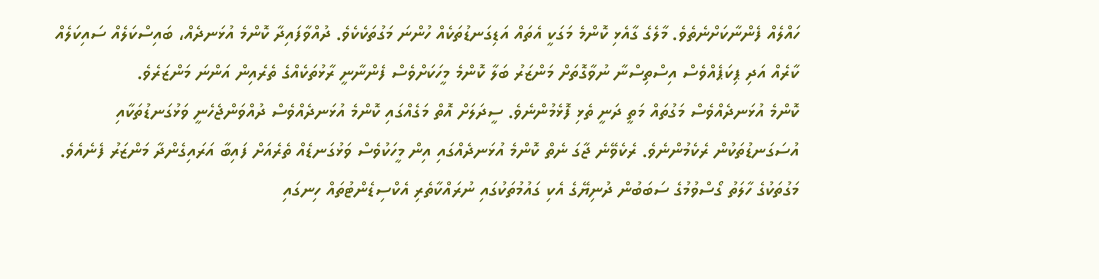ހައްލެއް ފެންނާކަށްނެތެވެ. މާލެގެ ގާއެޅި ކޮންމެ މަގަކީ އެތައް އަޑިގަނޑުތަކެއް ހުންނަ މަގުތަކެކެވެ. ދުއްވާފައިދާ ކޮންމެ އުޅަނދެއް، ބައިސްކަލެއް ސައިކަލެއް ކާރެއް އަދި ޕިކަޕެއްވެސް އިސްތިސްނާ ނުވާގޮތަށް މަންޒަރު ބަލާ ކޮންމެ މީހަކަށްވެސް ފެންނާނީ ރާޅުތަކެއްގެ ތެރެއިން އަންނަ މަންޒަރެވެ.
ކޮންމެ އުޅަނދެއްވެސް މަގުތައް މަތީ ދަނީ ތެޅި ފޮޅެމުންނެވެ. ސީދަލަށް އޮތް މަގެއްގައި ކޮންމެ އުޅަނދެއްވެސް ދުއްވަންޖެހެނީ ވަޅުގަނޑުތަކާއި އުސަގަނޑުތަކުން ރެކެމުންނެވެ. ރެކެވޭނެ ޖާގަ ނެތް ކޮންމެ އުޅަނދެއްގައި އިން މީހަކުވެސް ވަޅުގަނޑެއް ތެރެއަށް ފައިބާ އަރައިގެންދާ މަންޒަރު ފެނެއެވެ.
މަގުތަކުގެ ހާލަތު ގޯސްވުމުގެ ސަބަބުން ދުނިޔޭގެ އެކި ގައުމުތަކުގައި ނުރައްކާތެރި އެކްސިޑެންޓުތައް ހިނގައި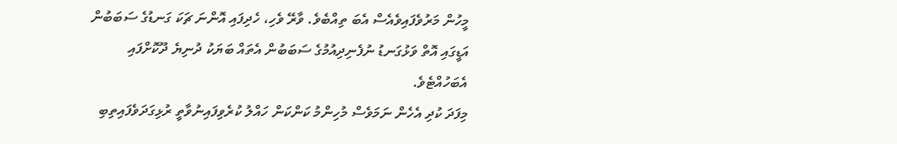މީހުން މަރުވެފައިވެއެސް އެބަ ތިއްބެވެ. ވާރޭ ވެހި، ހެދިފައި އޮންނަ ޗަކަ ގަނޑުގެ ސަބަބުން އަޑީގައި އޮތް ވަޅުގަނޑު ނުފެނިދިއުމުގެ ސަބަބުން އެތައް ބަޔަކު ދުނިޔެ ދޫކޮށްފައި އެބަހުއްޓެވެ.
މިފަދަ ކުދި އެހެން ނަމަވެސް މުހިންމު ކަންކަން ހައްލު ކުރެވިފައިނުވާތީ ރުޅިގަދަވެފައިތިބި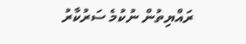ރައްޔިތުން ނުކުމެ ސަރުކާރު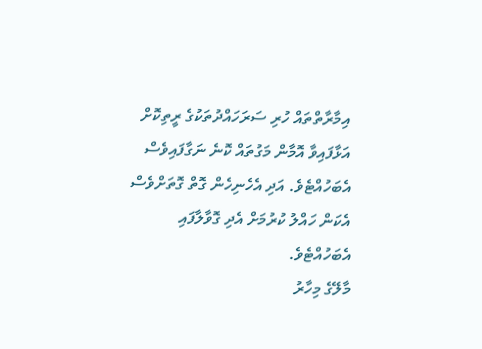އިމާރާތްތައް ހުރި ސަރަހައްދުތަކުގެ ރީތިކޮށް އަޅާފައިވާ އޮމާން މަގުތައް ކޮނެ ނަގާފައިވެސް އެބަހުއްޓެވެ. އަދި އެހެނިހެން ގޮތް ގޮތަށްވެސް އެކަން ހައްލު ކުރުމަށް އެދި ގޮވާލާފައި އެބަހުއްޓެވެ.
މާލޭގެ މިހާރު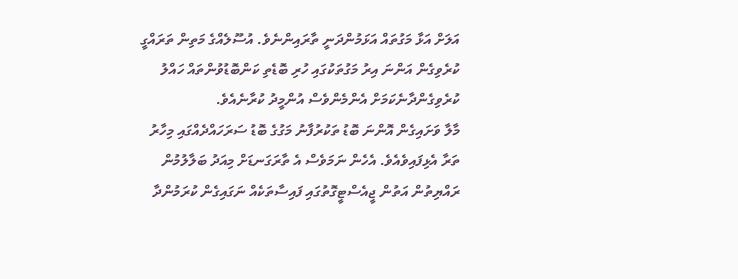އަލަށް އަޅާ މަގުތައް އަޅަމުންދަނީ ތާރައިންނެވެ. އުސޫލެއްގެ މަތިން ތަރައްގީ ކުރެވިގެން އަންނަ އިރު މަގުތަކުގައި ހުރި ބޮޑެތި ކަންބޮޑުވުންތައް ހައްލު ކުރެވިގެންދާނެކަމަށް އެންމެންވެސް އުންމީދު ކުރާނެއެވެ.
މާލާ ވަށައިގެން އޮންނަ ބޮޑު ތަކުރުފާނު މަގުގެ ބޮޑު ސަރަހައްދެއްގައި މިހާރު ތަރާ އެޅިފައިވެއެވެ. އެހެން ނަމަވެސް އެ ތާރަގަނޑަށް މިއަދު ބަލާލުމުން ރައްޔިތުން އަތުން ޖީއެސްޓީގޮތުގައި ފައިސާތަކެއް ނަގައިގެން ކުރަމުންދާ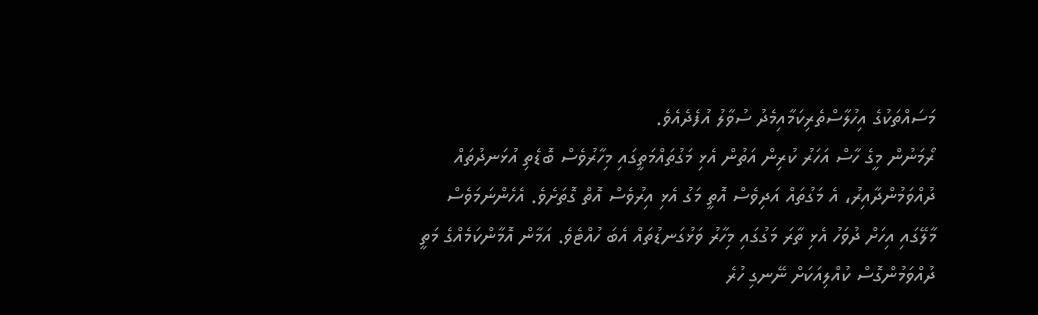މަސައްތަކުގެ އިހުލާސްތެރިކަމާއިމެދު ސުވާލު އުފެދެއެވެ.
ރޯމަނުން މީގެ ހާސް އަހަރު ކުރިން އަތުން އެޅި މަގުތައްމަތީގައި މިހާރުވެސް ބޮޑެތި އުޅަނދުތައް ދުއްވަމުންދާއިރު، އެ މަގުތައް އަދިވެސް އޮތީ މަގު އެޅި އިރުވެސް އޮތް ގޮތަށެވެ. އެހެންނަމަވެސް މާލޭގައި އިހަށް ދުވަހު އެޅި ތާރަ މަގުގައި މިހާރު ވަޅުގަނޑުތައް އެބަ ހުއްޓެވެ. އަމާން އޮމާންކަމެއްގެ މަތީ ދުއްވަމުންގޮސް ކުއްލިއަކަށް ނޭނގި ހުރެ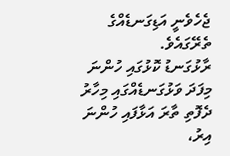ޖެހެވެނީ އަޑިގަނޑެއްގެ ތެރޭގައެވެ.
ރާޅުގަނޑު ކޮޅުގައި ހުންނަ މިފަދަ ވަޅުގަނޑެއްގައި މިހާރު ދެފޮތި ތާރަ އަޅާފައި ހުންނަ އިރު،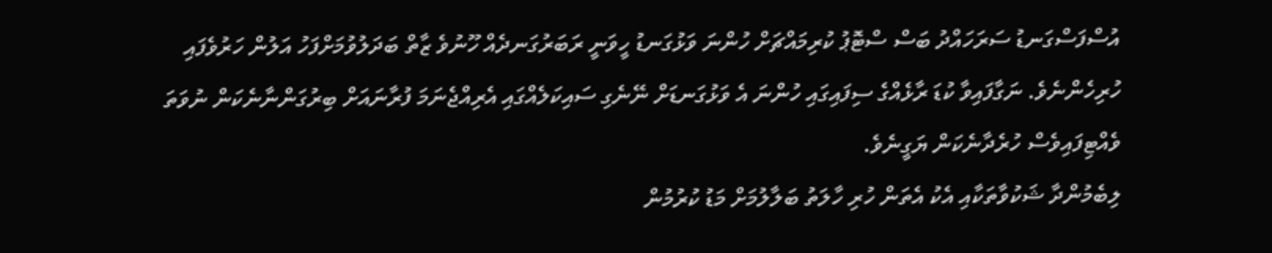އުސްފަސްގަނޑު ސަރަހައްދު ބަސް ސްޓޮޕު ކުރިމައްޗަށް ހުންނަ ވަޅުގަނޑު ހީވަނީ ރަބަރުގަނދެއް ހޫނުވެ ޒާތް ބަދަލުވުމަށްފަހު އަލުން ހަރުވެފައި ހުރިހެންނެވެ. ނަގާފައިވާ ކުޑަ ރާޅެއްގެ ސިފައިގައި ހުންނަ އެ ވަޅުގަނޑަށް ނޭނެގި ސައިކަލެއްގައި އެރިއްޖެނަމަ ފުރާނައަށް ބިރުގަންނާނެކަން ނުވަތަ ވެއްޓިފައިވެސް ހުރެދާނެކަން ޔަގީނެވެ.
ލިބެމުންދާ ޝަކުވާތަކާއި އެކު އެތަން ހުރި ހާލަތު ބަލާލުމަށް މަޑު ކުރުމުން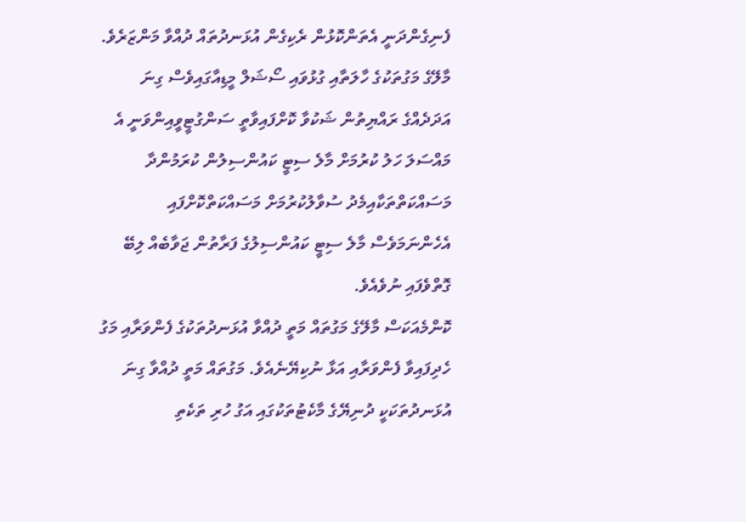ފެނިގެންދަނީ އެތަންކޮޅުން ރެކިގެން އުޅަނދުތައް ދުއްވާ މަންޒަރެވެ.
މާލޭގެ މަގުތަކުގެ ހާލަތާއި ގުޅުވައި ސޯޝަލް މީޑިއާގައިވެސް ގިނަ އަދަދެއްގެ ރައްޔިތުން ޝަކުވާ ކޮށްފައިވާތީ ސަންގުޓީވީއިންވަނީ އެ މައްސަލަ ހަލު ކުރުމަށް މާލެ ސިޓީ ކައުންސިލުން ކުރަމުންދާ މަސައްކަތްތަކާއިމެދު ސުވާލުކުރުމަށް މަސައްކަތްކޮށްފައި އެހެންނަމަވެސް މާލެ ސިޓީ ކައުންސިލުގެ ފަރާތުން ޖަވާބެއް ލިބޭ ގޮތްވެފައި ނުވެއެވެ.
ކޮންމެއަކަސް މާލޭގެ މަގުތައް މަތީ ދުއްވާ އުޅަނދުތަކުގެ ފެންވަރާއި މަގު ހެދިފައިވާ ފެންވަރާއި އަޅާ ނުކިޔޭނެއެވެ. މަގުތައް މަތީ ދުއްވާ ގިނަ އުޅަނދުތަކަކީ ދުނިޔޭގެ މާކެޓުތަކުގައި އަގު ހުރި ތަކެތި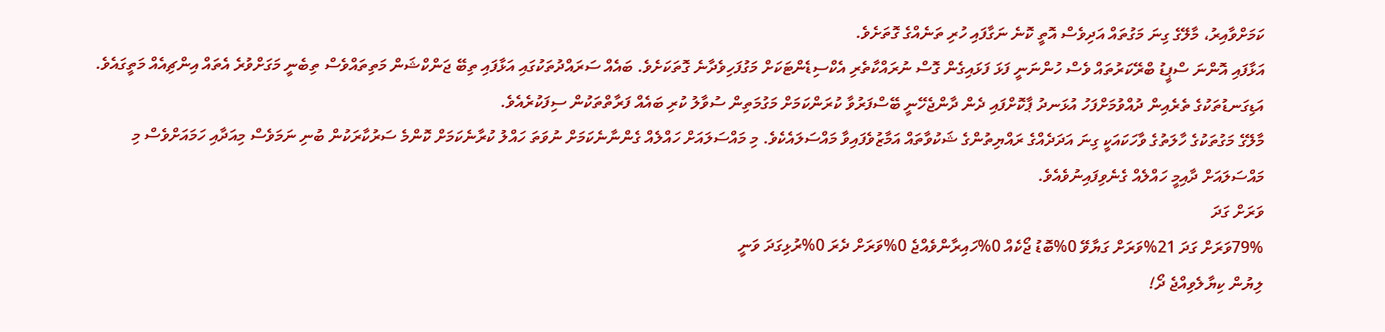ކަމަށްވާއިރު، މާލޭގެ ގިނަ މަގުތައް އަދިވެސް އޮތީ ކޮނެ ނަގާފައި ހުރި ތަނެއްގެ ގޮތަށެވެ.
އަޅާފައި އޮންނަ ސްޕީޑު ބްރޭކަރުތައް ވެސް ހުންނަނީ ފަޅަ ފަޅައިގެން ގޮސް ނުރައްކާތެރި އެކްސިޑެންޓަކަށް މަގުފަހިވެދާނެ ގޮތަކަށެވެ. ބައެއް ސަރައްދުތަކުގައި އަޅާފައި ތިބޭ ޖަންކްޝަން މަތިތައްވެސް ތިބެނީ މަގަށްވުރެ އެތައް އިންޗިއެއް މަތީގައެވެ. އަޑިގަނޑުތަކުގެ ތެރެއިން ދުއްވުމަށްފަހު އުޅަނދު ޕާކޮށްފައި ދެން ދާންޖެހޭނީ ބޭސްފަރުވާ ކުރަންކަމަށް މަގުމަތިން ސުވާލު ކުރި ބައެއް ފަރާތްތަކުން ސިފަކުރެއެވެ.
މާލޭގެ މަގުތަކުގެ ހާލަތުގެ ވާހަކައަކީ ގިނަ އަދަދެއްގެ ރައްޔިތުންގެ ޝަކުވާތައް އަމާޒުވެފައިވާ މައްސަލައެކެވެ. މި މައްސަލައަށް ހައްލެއް ގެންނާނެކަމަށް ނުވަތަ ހައްލު ކުރާނެކަމަށް ކޮންމެ ސަރުކާރަކުން ބުނި ނަމަވެސް މިއަދާއި ހަމައަށްވެސް މި މައްސަލައަށް ދާއިމީ ހައްލެއް ގެނެވިފައިނުވެއެވެ.
ވަރަށް ގަދަ
79%ވަރަށް ގަދަ 21%ވަރަށް ގަޔާވޭ 0%ބޮޑު ޖޯކެއް 0%ހައިރާންވެއްޖެ 0%ވަރަށް ދެރަ 0%ރުޅިގަދަ ވަނީ
ލިޔުން ކިޔާލެވިއްޖެ ދޯ!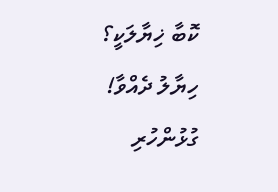ކޮބާ ޚިޔާލަކީ؟
ހިޔާލު ދެއްވާ!
ގުޅުންހުރި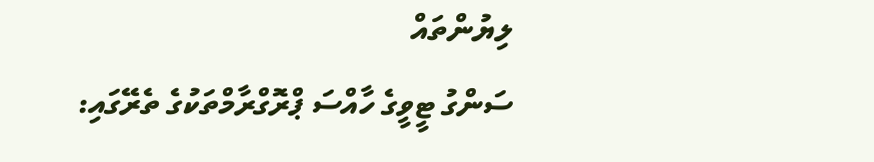ލިޔުންތައް
ސަންގު ޓީވީގެ ހާއްސަ ޕްރޮގްރާމްތަކުގެ ތެރޭގައި: